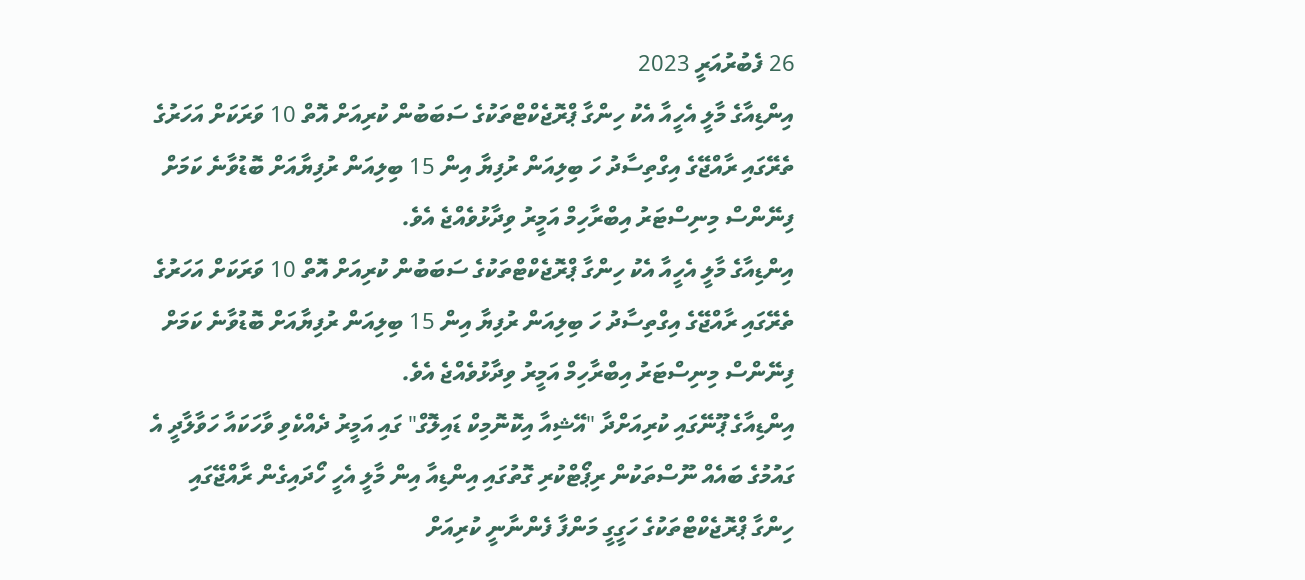26 ފެބުރުއަރީ 2023
އިންޑިއާގެ މާލީ އެހީއާ އެކު ހިންގާ ޕްރޮޖެކްޓްތަކުގެ ސަބަބުން ކުރިއަށް އޮތް 10 ވަރަކަށް އަހަރުގެ ތެރޭގައި ރާއްޖޭގެ އިގްތިސާދު ހަ ބިލިއަން ރުފިޔާ އިން 15 ބިލިއަން ރުފިޔާއަށް ބޮޑުވާނެ ކަމަށް ފިނޭންސް މިނިސްޓަރު އިބްރާހިމް އަމީރު ވިދާޅުވެއްޖެ އެވެ.
އިންޑިއާގެ މާލީ އެހީއާ އެކު ހިންގާ ޕްރޮޖެކްޓްތަކުގެ ސަބަބުން ކުރިއަށް އޮތް 10 ވަރަކަށް އަހަރުގެ ތެރޭގައި ރާއްޖޭގެ އިގްތިސާދު ހަ ބިލިއަން ރުފިޔާ އިން 15 ބިލިއަން ރުފިޔާއަށް ބޮޑުވާނެ ކަމަށް ފިނޭންސް މިނިސްޓަރު އިބްރާހިމް އަމީރު ވިދާޅުވެއްޖެ އެވެ.
އިންޑިއާގެ ޕޫނޭގައި ކުރިއަށްދާ "އޭޝިއާ އިކޮނޮމިކް ޑައިލޮގް" ގައި އަމީރު ދެއްކެވި ވާހަކައާ ހަވާލާދީ އެ ގައުމުގެ ބައެއް ނޫސްތަކުން ރިޕޯޓްކުރި ގޮތުގައި އިންޑިއާ އިން މާލީ އެހީ ހޯދައިގެން ރާއްޖޭގައި ހިންގާ ޕްރޮޖެކްޓްތަކުގެ ހަގީގީ މަންފާ ފެންނާނީ ކުރިއަށް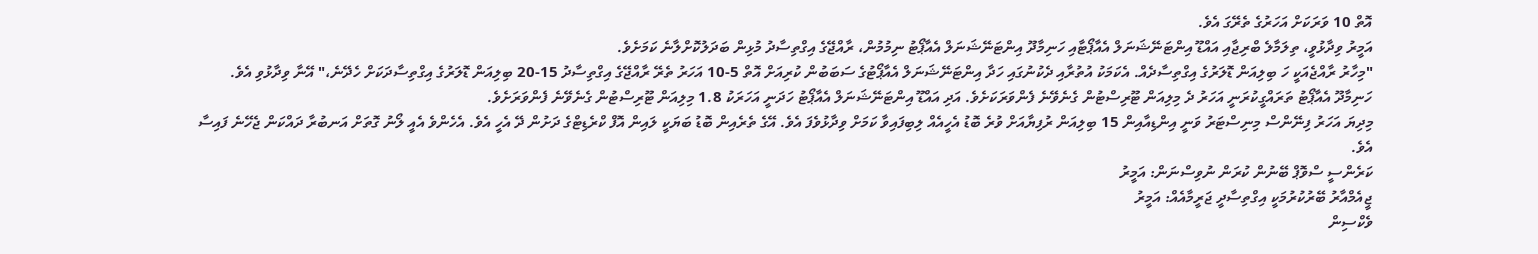އޮތް 10 ވަރަކަށް އަހަރުގެ ތެރޭގަ އެވެ.
އަމީރު ވިދާޅުވީ، ތިލަމާލެ ބްރިޖާއި އައްޑޫ އިންޓަނޭޝަނަލް އެއާޕޯޓާއި ހަނިމާދޫ އިންޓަނޭޝަނަލް އެއާޕޯޓު ނިމުމުން، ރާއްޖޭގެ އިގްތިސާދު މުޅިން ބަދަލުކޮށްލާނެ ކަމަށެވެ.
"މިހާރު ރާއްޖެއަކީ ހަ ބިލިއަން ޑޮލަރުގެ އިގްތިސާދެއް. އެކަމަކު އުތުރާއި ދެކުނުގައި ހަދާ އިންޓަނޭޝަނަލް އެއާޕޯޓުގެ ސަބަބުން ކުރިއަށް އޮތް 5-10 އަހަރު ތެރޭ ރާއްޖޭގެ އިގްތިސާދު 15-20 ބިލިއަން ޑޮލަރުގެ އިގްތިސާދަކަށް ހެދޭނެ،" އޭނާ ވިދާޅުވި އެވެ.
ހަނިމާދޫ އެއާޕޯޓު ތަރައްގީކުރަނީ އަހަރު ދެ މިލިއަން ޓޫރިސްޓުން ގެނެވޭނެ ފެންވަރަކަށެވެ. އަދި އައްޑޫ އިންޓަނޭޝަނަލް އެއާޕޯޓު ހަދަނީ އަހަރަކު 1.8 މިލިއަން ޓޫރިސްޓުން ގެނެވޭނެ ފެންވަރަށެވެ.
މިދިޔަ އަހަރު ފިނޭންސް މިނިސްޓަރު ވަނީ އިންޑިއާއިން 15 ބިލިއަން ރުފިޔާއަށް ވުރެ ބޮޑު އެހީއެއް ލިބިފައިވާ ކަމަށް ވިދާޅުވެފަ އެވެ. އޭގެ ތެރެއިން ބޮޑު ބަޔަކީ ލައިން އޮފް ކްރެޑިޓްގެ ދަށުން ދޭ އެހީ އެވެ. އެހެންވެ އެއީ ލޯނު ގޮތަށް އަނބުރާ ދައްކަން ޖެހޭނެ ފައިސާ އެވެ.
ކަރެންސީ ސްވޮޕް ބޭނުން ކުރަން ނުވިސްނަން: އަމީރު
ޖީއެމްއާރު ބޭރުކުރުމަކީ އިގްތިސާދީ ޖަރީމާއެއް: އަމީރު
ވެކްސިން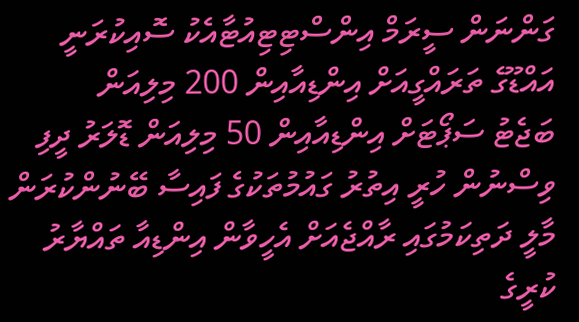ގަންނަން ސީރަމް އިންސްޓިޓިއުޓާއެކު ސޮއިކުރަނީ
އައްޑޫގެ ތަރައްގީއަށް އިންޑިއާއިން 200 މިލިއަން
ބަޖެޓު ސަޕޯޓަށް އިންޑިއާއިން 50 މިލިއަން ޑޮލަރު ދީފި
ވިސްނުން ހުރީ އިތުރު ގައުމުތަކުގެ ފައިސާ ބޭނުންކުރަން
މާލީ ދަތިކަމުގައި ރާއްޖެއަށް އެހީވާން އިންޑިއާ ތައްޔާރު
ކުރީގެ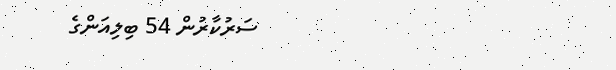ސަރުކާރުން 54 ބިލިއަންގެ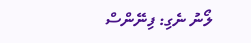ލޯނު ނެގި: ފިނޭންސް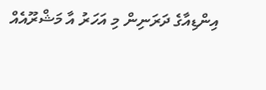އިންޑިއާގެ ދަރަނިން މި އަހަރު އާ މަޝްރޫއެއް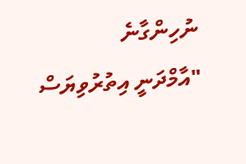ނުހިންގާނެ
"އާމްދަނީ އިތުރުވިޔަސް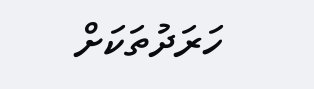ހަރަދުތަކަށް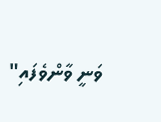ވަނީ ވާންވެފައި"